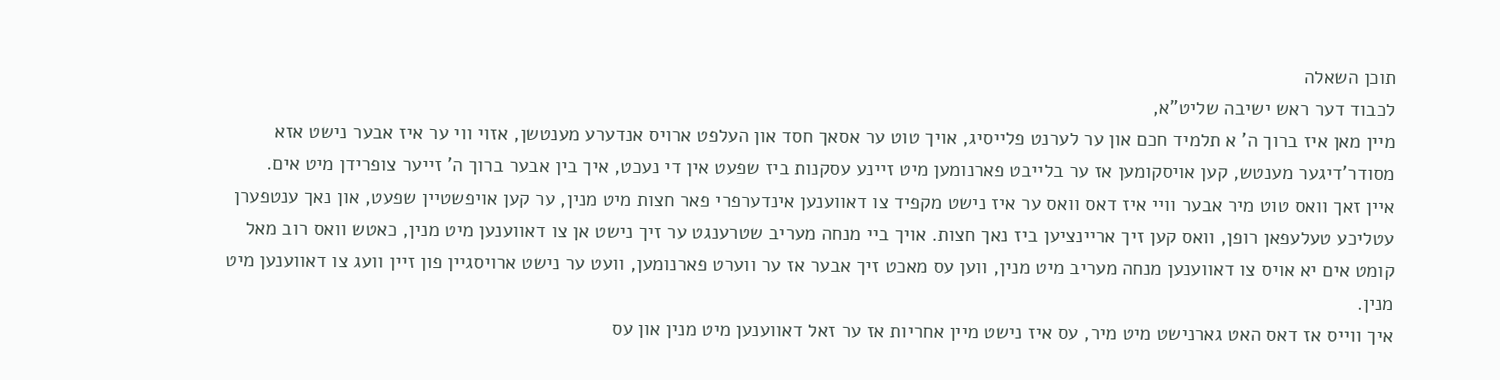תוכן השאלה
לכבוד דער ראש ישיבה שליט"א,
מיין מאן איז ברוך ה' א תלמיד חכם און ער לערנט פלייסיג, אויך טוט ער אסאך חסד און העלפט ארויס אנדערע מענטשן, אזוי ווי ער איז אבער נישט אזא מסודר'דיגער מענטש, קען אויסקומען אז ער בלייבט פארנומען מיט זיינע עסקנות ביז שפעט אין די נעכט, איך בין אבער ברוך ה' זייער צופרידן מיט אים.
איין זאך וואס טוט מיר אבער וויי איז דאס וואס ער איז נישט מקפיד צו דאווענען אינדערפרי פאר חצות מיט מנין, ער קען אויפשטיין שפעט, און נאך ענטפערן עטליכע טעלעפאן רופן, וואס קען זיך אריינציען ביז נאך חצות. אויך ביי מנחה מעריב שטרענגט ער זיך נישט אן צו דאווענען מיט מנין, כאטש וואס רוב מאל קומט אים יא אויס צו דאווענען מנחה מעריב מיט מנין, ווען עס מאכט זיך אבער אז ער ווערט פארנומען, וועט ער נישט ארויסגיין פון זיין וועג צו דאווענען מיט מנין.
איך ווייס אז דאס האט גארנישט מיט מיר, עס איז נישט מיין אחריות אז ער זאל דאווענען מיט מנין און עס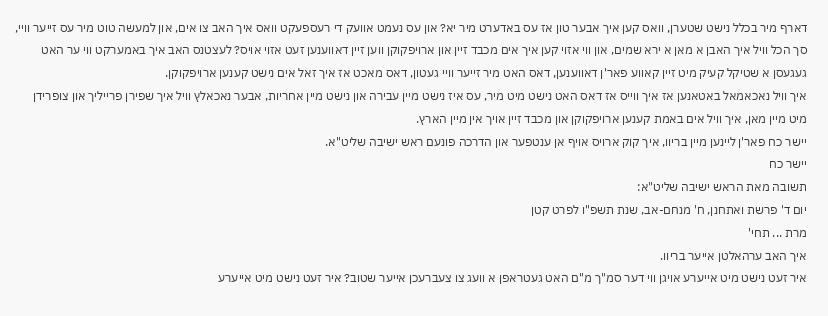דארף מיר בכלל נישט שטערן, וואס קען איך אבער טון אז עס באדערט מיר יא? און עס נעמט אוועק די רעספעקט וואס איך האב צו אים, און למעשה טוט מיר עס זייער וויי, סך הכל וויל איך האבן א מאן א ירא שמים, און ווי אזוי קען איך אים מכבד זיין און ארויפקוקן ווען זיין דאווענען זעט אזוי אויס? לעצטנס האב איך באמערקט ווי ער האט געגעסן א שטיקל קעיק מיט זיין קאווע פאר'ן דאווענען, דאס האט מיר זייער וויי געטון, דאס מאכט אז איך זאל אים נישט קענען ארויפקוקן.
איך וויל נאכאמאל באטאנען אז איך ווייס אז דאס האט נישט מיט מיר, עס איז נישט מיין עבירה און נישט מיין אחריות, אבער נאכאלץ וויל איך שפירן פרייליך און צופרידן מיט מיין מאן, איך וויל אים באמת קענען ארויפקוקן און מכבד זיין אויך אין מיין הארץ.
יישר כח פאר'ן ליינען מיין בריוו, איך קוק ארויס אויף אן ענטפער און הדרכה פונעם ראש ישיבה שליט"א.
יישר כח
תשובה מאת הראש ישיבה שליט"א:
יום ד' פרשת ואתחנן, ח' מנחם-אב, שנת תשפ"ו לפרט קטן
מרת ... תחי'
איך האב ערהאלטן אייער בריוו.
איר זעט נישט מיט אייערע אויגן ווי דער סמ"ך מ"ם האט געטראפן א וועג צו צעברעכן אייער שטוב? איר זעט נישט מיט אייערע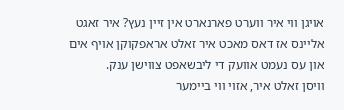אויגן ווי איר ווערט פארנארט אין זיין נעץ? איר זאגט אליינס אז דאס מאכט איר זאלט אראפקוקן אויף אים און עס נעמט אוועק די ליבשאפט צווישן ענק.
וויסן זאלט איר, אזוי ווי ביימער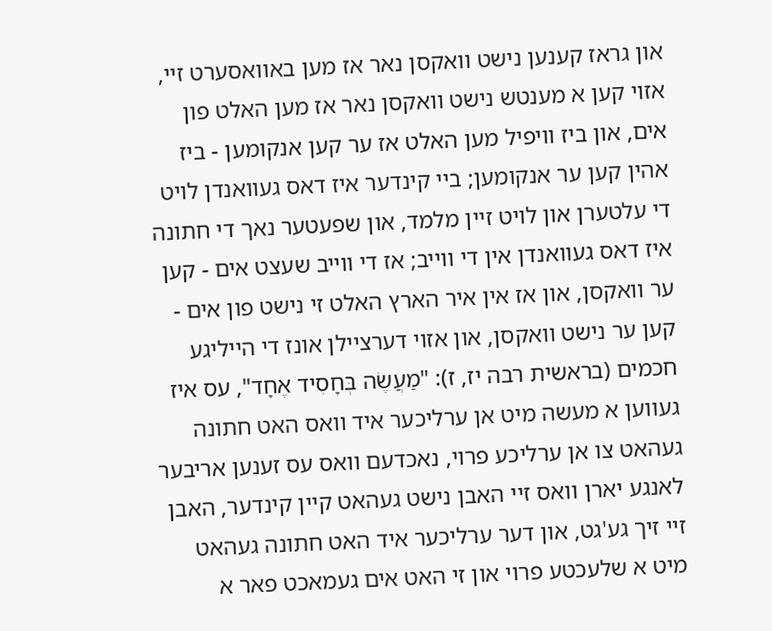און גראז קענען נישט וואקסן נאר אז מען באוואסערט זיי, אזוי קען א מענטש נישט וואקסן נאר אז מען האלט פון אים, און ביז וויפיל מען האלט אז ער קען אנקומען - ביז אהין קען ער אנקומען; ביי קינדער איז דאס געוואנדן לויט די עלטערן און לויט זיין מלמד, און שפעטער נאך די חתונה איז דאס געוואנדן אין די ווייב; אז די ווייב שעצט אים - קען ער וואקסן, און אז אין איר הארץ האלט זי נישט פון אים - קען ער נישט וואקסן, און אזוי דערציילן אונז די הייליגע חכמים (בראשית רבה יז, ז): "מַעֲשֶׂה בְּחָסִיד אֶחָד", עס איז געווען א מעשה מיט אן ערליכער איד וואס האט חתונה געהאט צו אן ערליכע פרוי, נאכדעם וואס עס זענען אריבער לאנגע יארן וואס זיי האבן נישט געהאט קיין קינדער, האבן זיי זיך גע'גט, און דער ערליכער איד האט חתונה געהאט מיט א שלעכטע פרוי און זי האט אים געמאכט פאר א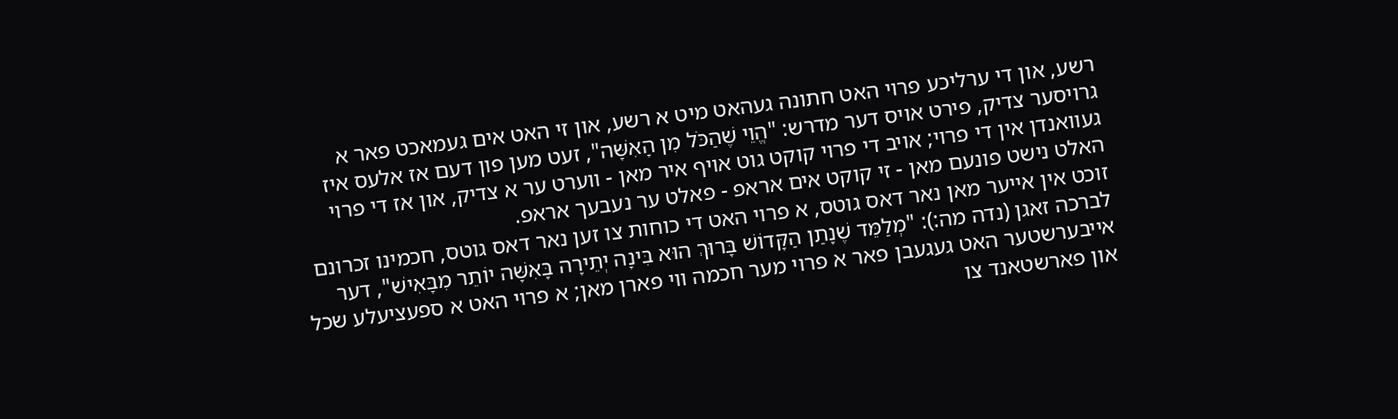רשע, און די ערליכע פרוי האט חתונה געהאט מיט א רשע, און זי האט אים געמאכט פאר א גרויסער צדיק, פירט אויס דער מדרש: "הֱוֵי שֶׁהַכֹּל מִן הָאִשָּׁה", זעט מען פון דעם אז אלעס איז געוואנדן אין די פרוי; אויב די פרוי קוקט גוט אויף איר מאן - ווערט ער א צדיק, און אז די פרוי האלט נישט פונעם מאן - זי קוקט אים אראפ - פאלט ער נעבעך אראפ.
זוכט אין אייער מאן נאר דאס גוטס, א פרוי האט די כוחות צו זען נאר דאס גוטס, חכמינו זכרונם לברכה זאגן (נדה מה:): "מְלַמֵּד שֶׁנָתַן הַקָּדוֹשׁ בָּרוּךְ הוּא בִּינָה יְתֵירָה בָּאִשָּׁה יוֹתֵר מִבָּאִישׁ", דער אייבערשטער האט געגעבן פאר א פרוי מער חכמה ווי פארן מאן; א פרוי האט א ספעציעלע שכל און פארשטאנד צו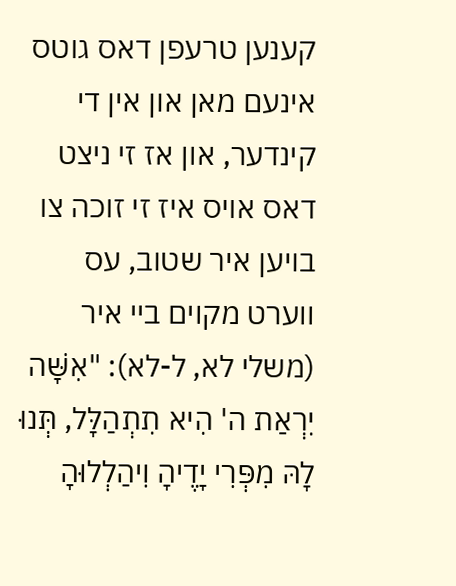קענען טרעפן דאס גוטס אינעם מאן און אין די קינדער, און אז זי ניצט דאס אויס איז זי זוכה צו בויען איר שטוב, עס ווערט מקוים ביי איר (משלי לא, ל-לא): "אִשָּׁה יִרְאַת ה' הִיא תִתְהַלָּל, תְּנוּ לָהּ מִפְּרִי יָדֶיהָ וִיהַלְלוּהָ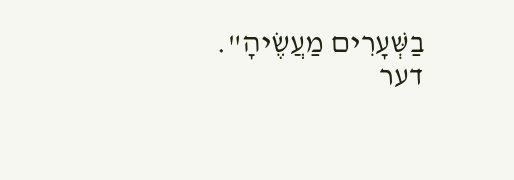בַשְּׁעָרִים מַעֲשֶׂיהָ".
דער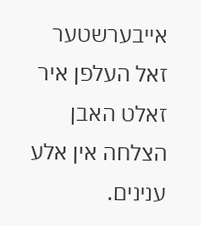אייבערשטער זאל העלפן איר זאלט האבן הצלחה אין אלע ענינים.